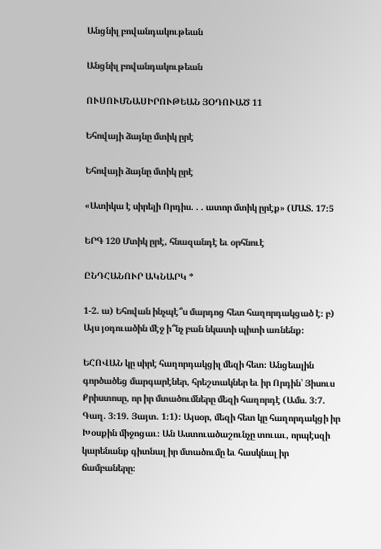Անցնիլ բովանդակութեան

Անցնիլ բովանդակութեան

ՈՒՍՈՒՄՆԱՍԻՐՈՒԹԵԱՆ ՅՕԴՈՒԱԾ 11

Եհովայի ձայնը մտիկ ըրէ

Եհովայի ձայնը մտիկ ըրէ

«Ատիկա է սիրելի Որդիս. . . ատոր մտիկ ըրէք» (ՄԱՏ. 17։5

ԵՐԳ 120 Մտիկ ըրէ, հնազանդէ եւ օրհնուէ

ԸՆԴՀԱՆՈՒՐ ԱԿՆԱՐԿ *

1-2. ա) Եհովան ինչպէ՞ս մարդոց հետ հաղորդակցած է։ բ) Այս յօդուածին մէջ ի՞նչ բան նկատի պիտի առնենք։

ԵՀՈՎԱՆ կը սիրէ հաղորդակցիլ մեզի հետ։ Անցեալին գործածեց մարգարէներ, հրեշտակներ եւ իր Որդին՝ Յիսուս Քրիստոսը, որ իր մտածումները մեզի հաղորդէ (Ամս. 3։7. Գաղ. 3։19. Յայտ. 1։1)։ Այսօր, մեզի հետ կը հաղորդակցի իր Խօսքին միջոցաւ։ Ան Աստուածաշունչը տուաւ, որպէսզի կարենանք գիտնալ իր մտածումը եւ հասկնալ իր ճամբաները։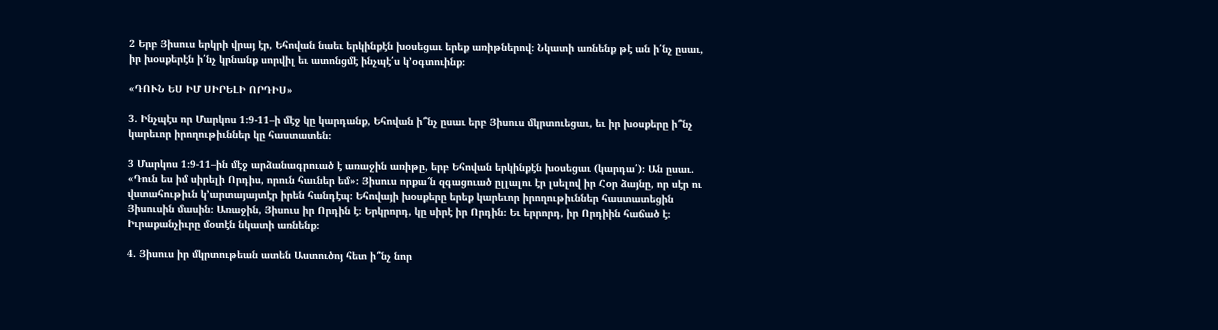2 Երբ Յիսուս երկրի վրայ էր, Եհովան նաեւ երկինքէն խօսեցաւ երեք առիթներով։ Նկատի առնենք թէ ան ի՛նչ ըսաւ, իր խօսքերէն ի՛նչ կրնանք սորվիլ եւ ատոնցմէ ինչպէ՛ս կ’օգտուինք։

«ԴՈՒՆ ԵՍ ԻՄ ՍԻՐԵԼԻ ՈՐԴԻՍ»

3. Ինչպէս որ Մարկոս 1։9-11–ի մէջ կը կարդանք, Եհովան ի՞նչ ըսաւ երբ Յիսուս մկրտուեցաւ, եւ իր խօսքերը ի՞նչ կարեւոր իրողութիւններ կը հաստատեն։

3 Մարկոս 1։9-11–ին մէջ արձանագրուած է առաջին առիթը, երբ Եհովան երկինքէն խօսեցաւ (կարդա՛)։ Ան ըսաւ. «Դուն ես իմ սիրելի Որդիս, որուն հաւներ եմ»։ Յիսուս որքա՜ն զգացուած ըլլալու էր լսելով իր Հօր ձայնը, որ սէր ու վստահութիւն կ’արտայայտէր իրեն հանդէպ։ Եհովայի խօսքերը երեք կարեւոր իրողութիւններ հաստատեցին Յիսուսին մասին։ Առաջին, Յիսուս իր Որդին է։ Երկրորդ, կը սիրէ իր Որդին։ Եւ երրորդ, իր Որդիին հաճած է։ Իւրաքանչիւրը մօտէն նկատի առնենք։

4. Յիսուս իր մկրտութեան ատեն Աստուծոյ հետ ի՞նչ նոր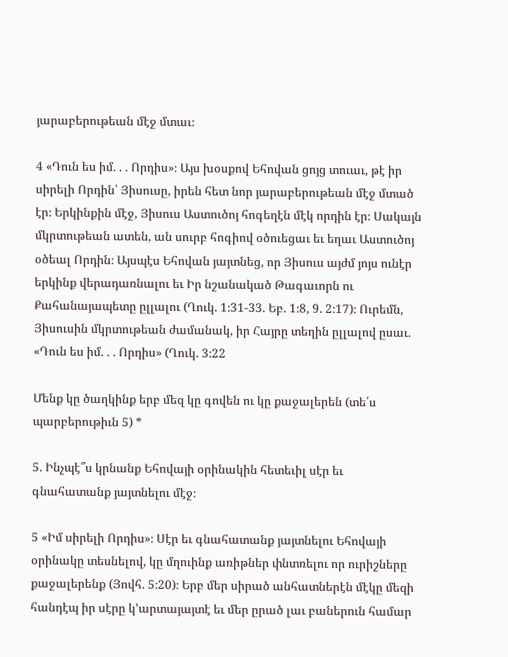յարաբերութեան մէջ մտաւ։

4 «Դուն ես իմ. . . Որդիս»։ Այս խօսքով Եհովան ցոյց տուաւ, թէ իր սիրելի Որդին՝ Յիսուսը, իրեն հետ նոր յարաբերութեան մէջ մտած էր։ Երկինքին մէջ, Յիսուս Աստուծոյ հոգեղէն մէկ որդին էր։ Սակայն մկրտութեան ատեն, ան սուրբ հոգիով օծուեցաւ եւ եղաւ Աստուծոյ օծեալ Որդին։ Այսպէս Եհովան յայտնեց, որ Յիսուս այժմ յոյս ունէր երկինք վերադառնալու եւ Իր նշանակած Թագաւորն ու Քահանայապետը ըլլալու (Ղուկ. 1։31-33. Եբ. 1։8, 9. 2։17)։ Ուրեմն, Յիսուսին մկրտութեան ժամանակ, իր Հայրը տեղին ըլլալով ըսաւ. «Դուն ես իմ. . . Որդիս» (Ղուկ. 3։22

Մենք կը ծաղկինք երբ մեզ կը գովեն ու կը քաջալերեն (տե՛ս պարբերութիւն 5) *

5. Ինչպէ՞ս կրնանք Եհովայի օրինակին հետեւիլ սէր եւ գնահատանք յայտնելու մէջ։

5 «Իմ սիրելի Որդիս»։ Սէր եւ գնահատանք յայտնելու Եհովայի օրինակը տեսնելով, կը մղուինք առիթներ փնտռելու որ ուրիշները քաջալերենք (Յովհ. 5։20)։ Երբ մեր սիրած անհատներէն մէկը մեզի հանդէպ իր սէրը կ’արտայայտէ եւ մեր ըրած լաւ բաներուն համար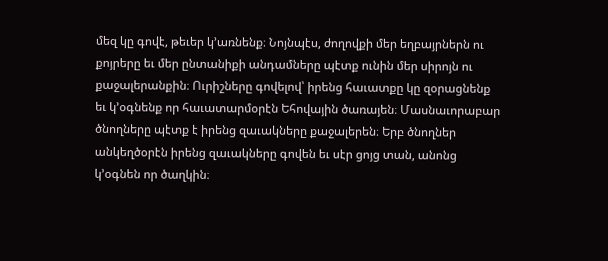մեզ կը գովէ, թեւեր կ’առնենք։ Նոյնպէս, ժողովքի մեր եղբայրներն ու քոյրերը եւ մեր ընտանիքի անդամները պէտք ունին մեր սիրոյն ու քաջալերանքին։ Ուրիշները գովելով՝ իրենց հաւատքը կը զօրացնենք եւ կ’օգնենք որ հաւատարմօրէն Եհովային ծառայեն։ Մասնաւորաբար ծնողները պէտք է իրենց զաւակները քաջալերեն։ Երբ ծնողներ անկեղծօրէն իրենց զաւակները գովեն եւ սէր ցոյց տան, անոնց կ’օգնեն որ ծաղկին։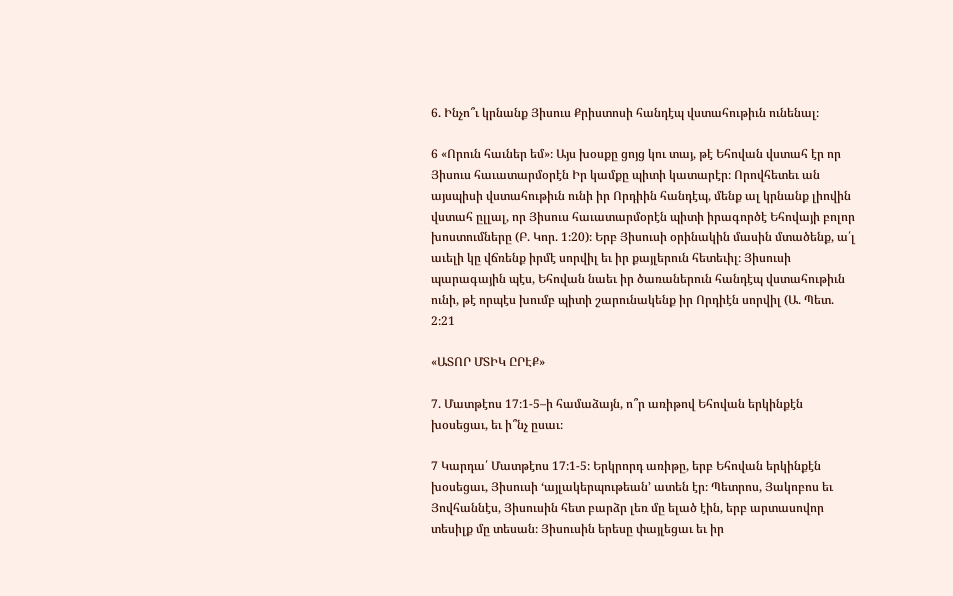6. Ինչո՞ւ կրնանք Յիսուս Քրիստոսի հանդէպ վստահութիւն ունենալ։

6 «Որուն հաւներ եմ»։ Այս խօսքը ցոյց կու տայ, թէ Եհովան վստահ էր որ Յիսուս հաւատարմօրէն Իր կամքը պիտի կատարէր։ Որովհետեւ ան այսպիսի վստահութիւն ունի իր Որդիին հանդէպ, մենք ալ կրնանք լիովին վստահ ըլլալ, որ Յիսուս հաւատարմօրէն պիտի իրագործէ Եհովայի բոլոր խոստումները (Բ. Կոր. 1։20)։ Երբ Յիսուսի օրինակին մասին մտածենք, ա՛լ աւելի կը վճռենք իրմէ սորվիլ եւ իր քայլերուն հետեւիլ։ Յիսուսի պարագային պէս, Եհովան նաեւ իր ծառաներուն հանդէպ վստահութիւն ունի, թէ որպէս խումբ պիտի շարունակենք իր Որդիէն սորվիլ (Ա. Պետ. 2։21

«ԱՏՈՐ ՄՏԻԿ ԸՐԷՔ»

7. Մատթէոս 17։1-5–ի համաձայն, ո՞ր առիթով Եհովան երկինքէն խօսեցաւ, եւ ի՞նչ ըսաւ։

7 Կարդա՛ Մատթէոս 17։1-5։ Երկրորդ առիթը, երբ Եհովան երկինքէն խօսեցաւ, Յիսուսի ‘այլակերպութեան’ ատեն էր։ Պետրոս, Յակոբոս եւ Յովհաննէս, Յիսուսին հետ բարձր լեռ մը ելած էին, երբ արտասովոր տեսիլք մը տեսան։ Յիսուսին երեսը փայլեցաւ եւ իր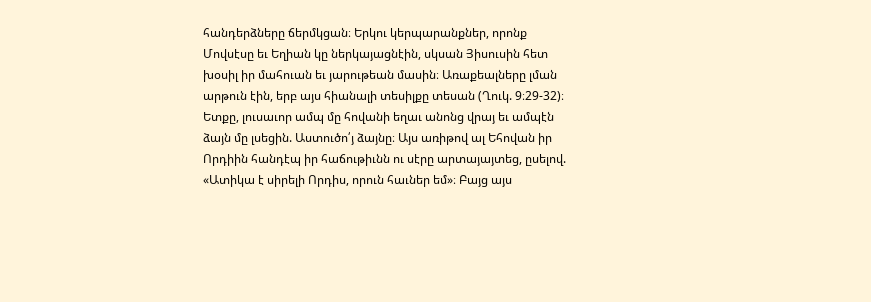հանդերձները ճերմկցան։ Երկու կերպարանքներ, որոնք Մովսէսը եւ Եղիան կը ներկայացնէին, սկսան Յիսուսին հետ խօսիլ իր մահուան եւ յարութեան մասին։ Առաքեալները լման արթուն էին, երբ այս հիանալի տեսիլքը տեսան (Ղուկ. 9։29-32)։ Ետքը, լուսաւոր ամպ մը հովանի եղաւ անոնց վրայ եւ ամպէն ձայն մը լսեցին. Աստուծո՛յ ձայնը։ Այս առիթով ալ Եհովան իր Որդիին հանդէպ իր հաճութիւնն ու սէրը արտայայտեց, ըսելով. «Ատիկա է սիրելի Որդիս, որուն հաւներ եմ»։ Բայց այս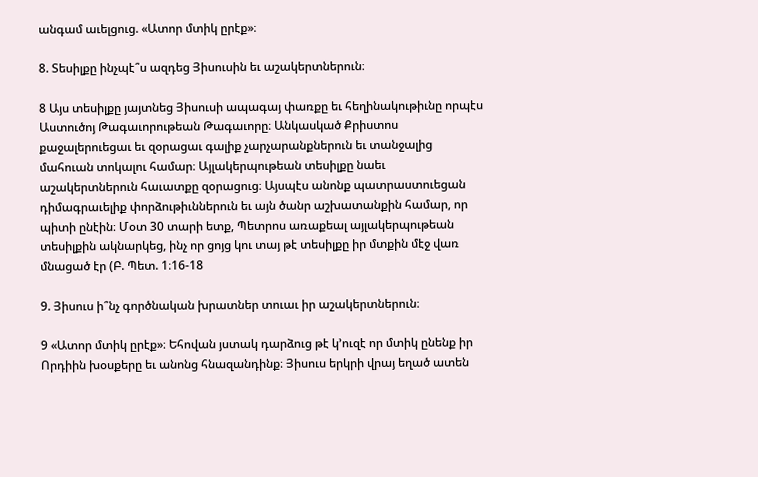անգամ աւելցուց. «Ատոր մտիկ ըրէք»։

8. Տեսիլքը ինչպէ՞ս ազդեց Յիսուսին եւ աշակերտներուն։

8 Այս տեսիլքը յայտնեց Յիսուսի ապագայ փառքը եւ հեղինակութիւնը որպէս Աստուծոյ Թագաւորութեան Թագաւորը։ Անկասկած Քրիստոս քաջալերուեցաւ եւ զօրացաւ գալիք չարչարանքներուն եւ տանջալից մահուան տոկալու համար։ Այլակերպութեան տեսիլքը նաեւ աշակերտներուն հաւատքը զօրացուց։ Այսպէս անոնք պատրաստուեցան դիմագրաւելիք փորձութիւններուն եւ այն ծանր աշխատանքին համար, որ պիտի ընէին։ Մօտ 30 տարի ետք, Պետրոս առաքեալ այլակերպութեան տեսիլքին ակնարկեց, ինչ որ ցոյց կու տայ թէ տեսիլքը իր մտքին մէջ վառ մնացած էր (Բ. Պետ. 1։16-18

9. Յիսուս ի՞նչ գործնական խրատներ տուաւ իր աշակերտներուն։

9 «Ատոր մտիկ ըրէք»։ Եհովան յստակ դարձուց թէ կ’ուզէ որ մտիկ ընենք իր Որդիին խօսքերը եւ անոնց հնազանդինք։ Յիսուս երկրի վրայ եղած ատեն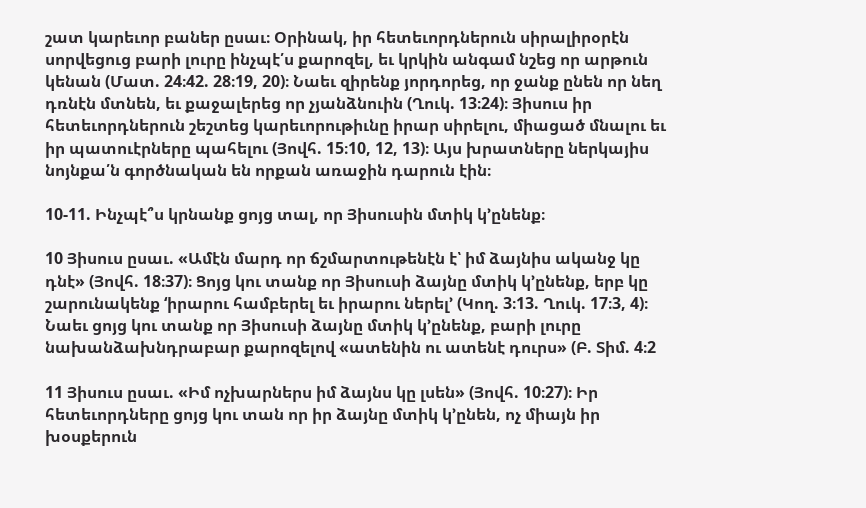շատ կարեւոր բաներ ըսաւ։ Օրինակ, իր հետեւորդներուն սիրալիրօրէն սորվեցուց բարի լուրը ինչպէ՛ս քարոզել, եւ կրկին անգամ նշեց որ արթուն կենան (Մատ. 24։42. 28։19, 20)։ Նաեւ զիրենք յորդորեց, որ ջանք ընեն որ նեղ դռնէն մտնեն, եւ քաջալերեց որ չյանձնուին (Ղուկ. 13։24)։ Յիսուս իր հետեւորդներուն շեշտեց կարեւորութիւնը իրար սիրելու, միացած մնալու եւ իր պատուէրները պահելու (Յովհ. 15։10, 12, 13)։ Այս խրատները ներկայիս նոյնքա՛ն գործնական են որքան առաջին դարուն էին։

10-11. Ինչպէ՞ս կրնանք ցոյց տալ, որ Յիսուսին մտիկ կ’ընենք։

10 Յիսուս ըսաւ. «Ամէն մարդ որ ճշմարտութենէն է՝ իմ ձայնիս ականջ կը դնէ» (Յովհ. 18։37)։ Ցոյց կու տանք որ Յիսուսի ձայնը մտիկ կ’ընենք, երբ կը շարունակենք ‘իրարու համբերել եւ իրարու ներել’ (Կող. 3։13. Ղուկ. 17։3, 4)։ Նաեւ ցոյց կու տանք որ Յիսուսի ձայնը մտիկ կ’ընենք, բարի լուրը նախանձախնդրաբար քարոզելով «ատենին ու ատենէ դուրս» (Բ. Տիմ. 4։2

11 Յիսուս ըսաւ. «Իմ ոչխարներս իմ ձայնս կը լսեն» (Յովհ. 10։27)։ Իր հետեւորդները ցոյց կու տան որ իր ձայնը մտիկ կ’ընեն, ոչ միայն իր խօսքերուն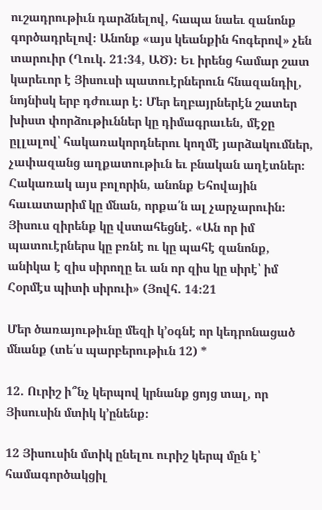ուշադրութիւն դարձնելով, հապա նաեւ զանոնք գործադրելով։ Անոնք «այս կեանքին հոգերով» չեն տարուիր (Ղուկ. 21։34, ԱԾ)։ Եւ իրենց համար շատ կարեւոր է Յիսուսի պատուէրներուն հնազանդիլ, նոյնիսկ երբ դժուար է։ Մեր եղբայրներէն շատեր խիստ փորձութիւններ կը դիմագրաւեն, մէջը ըլլալով՝ հակառակորդներու կողմէ յարձակումներ, չափազանց աղքատութիւն եւ բնական աղէտներ։ Հակառակ այս բոլորին, անոնք Եհովային հաւատարիմ կը մնան, որքա՛ն ալ չարչարուին։ Յիսուս զիրենք կը վստահեցնէ. «Ան որ իմ պատուէրներս կը բռնէ ու կը պահէ զանոնք, անիկա է զիս սիրողը եւ ան որ զիս կը սիրէ՝ իմ Հօրմէս պիտի սիրուի» (Յովհ. 14։21

Մեր ծառայութիւնը մեզի կ’օգնէ որ կեդրոնացած մնանք (տե՛ս պարբերութիւն 12) *

12. Ուրիշ ի՞նչ կերպով կրնանք ցոյց տալ, որ Յիսուսին մտիկ կ’ընենք։

12 Յիսուսին մտիկ ընելու ուրիշ կերպ մըն է՝ համագործակցիլ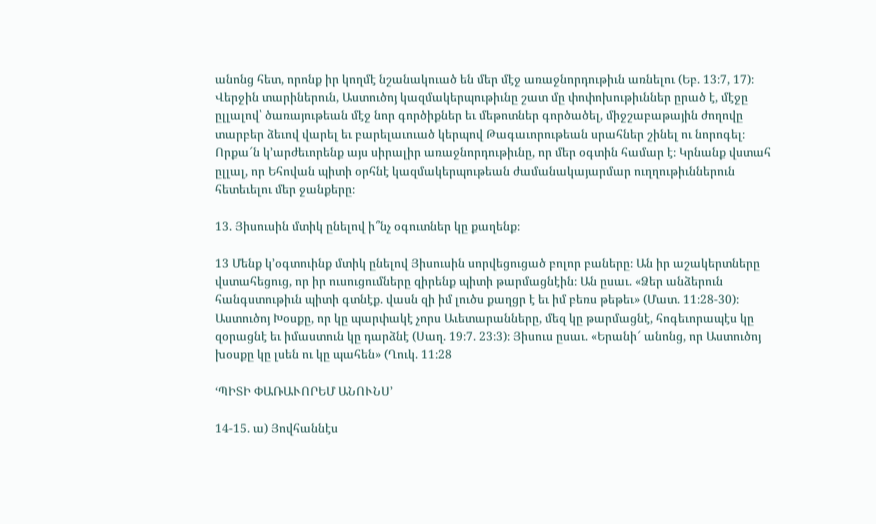անոնց հետ, որոնք իր կողմէ նշանակուած են մեր մէջ առաջնորդութիւն առնելու (Եբ. 13։7, 17)։ Վերջին տարիներուն, Աստուծոյ կազմակերպութիւնը շատ մը փոփոխութիւններ ըրած է, մէջը ըլլալով՝ ծառայութեան մէջ նոր գործիքներ եւ մեթոտներ գործածել, միջշաբաթային ժողովը տարբեր ձեւով վարել եւ բարելաւուած կերպով Թագաւորութեան սրահներ շինել ու նորոգել։ Որքա՜ն կ’արժեւորենք այս սիրալիր առաջնորդութիւնը, որ մեր օգտին համար է։ Կրնանք վստահ ըլլալ, որ Եհովան պիտի օրհնէ կազմակերպութեան ժամանակայարմար ուղղութիւններուն հետեւելու մեր ջանքերը։

13. Յիսուսին մտիկ ընելով ի՞նչ օգուտներ կը քաղենք։

13 Մենք կ’օգտուինք մտիկ ընելով Յիսուսին սորվեցուցած բոլոր բաները։ Ան իր աշակերտները վստահեցուց, որ իր ուսուցումները զիրենք պիտի թարմացնէին։ Ան ըսաւ. «Ձեր անձերուն հանգստութիւն պիտի գտնէք. վասն զի իմ լուծս քաղցր է եւ իմ բեռս թեթեւ» (Մատ. 11։28-30)։ Աստուծոյ Խօսքը, որ կը պարփակէ չորս Աւետարանները, մեզ կը թարմացնէ, հոգեւորապէս կը զօրացնէ եւ իմաստուն կը դարձնէ (Սաղ. 19։7. 23։3)։ Յիսուս ըսաւ. «Երանի՜ անոնց, որ Աստուծոյ խօսքը կը լսեն ու կը պահեն» (Ղուկ. 11։28

‘ՊԻՏԻ ՓԱՌԱՒՈՐԵՄ ԱՆՈՒՆՍ’

14-15. ա) Յովհաննէս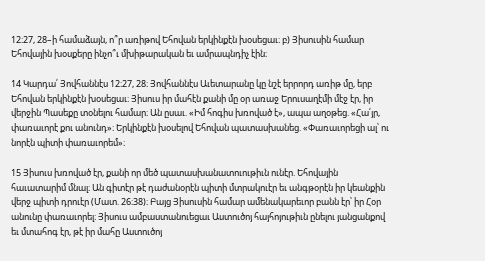12։27, 28–ի համաձայն, ո՞ր առիթով Եհովան երկինքէն խօսեցաւ։ բ) Յիսուսին համար Եհովային խօսքերը ինչո՞ւ մխիթարական եւ ամրապնդիչ էին։

14 Կարդա՛ Յովհաննէս 12։27, 28։ Յովհաննէս Աւետարանը կը նշէ երրորդ առիթ մը, երբ Եհովան երկինքէն խօսեցաւ։ Յիսուս իր մահէն քանի մը օր առաջ Երուսաղէմի մէջ էր, իր վերջին Պասեքը տօնելու համար։ Ան ըսաւ. «Իմ հոգիս խռոված է», ապա աղօթեց. «Հա՛յր, փառաւորէ քու անունդ»։ Երկինքէն խօսելով Եհովան պատասխանեց. «Փառաւորեցի ալ՝ ու նորէն պիտի փառաւորեմ»։

15 Յիսուս խռոված էր, քանի որ մեծ պատասխանատուութիւն ունէր. Եհովային հաւատարիմ մնալ։ Ան գիտէր թէ դաժանօրէն պիտի մտրակուէր եւ անգթօրէն իր կեանքին վերջ պիտի դրուէր (Մատ. 26։38)։ Բայց Յիսուսին համար ամենակարեւոր բանն էր՝ իր Հօր անունը փառաւորել։ Յիսուս ամբաստանուեցաւ Աստուծոյ հայհոյութիւն ընելու յանցանքով եւ մտահոգ էր, թէ իր մահը Աստուծոյ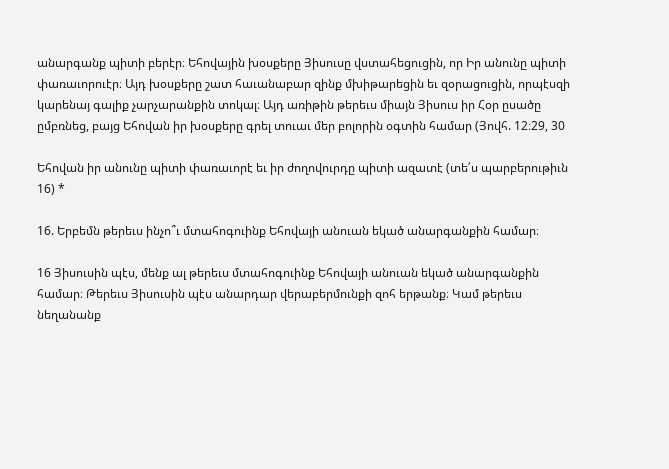անարգանք պիտի բերէր։ Եհովային խօսքերը Յիսուսը վստահեցուցին, որ Իր անունը պիտի փառաւորուէր։ Այդ խօսքերը շատ հաւանաբար զինք մխիթարեցին եւ զօրացուցին, որպէսզի կարենայ գալիք չարչարանքին տոկալ։ Այդ առիթին թերեւս միայն Յիսուս իր Հօր ըսածը ըմբռնեց, բայց Եհովան իր խօսքերը գրել տուաւ մեր բոլորին օգտին համար (Յովհ. 12։29, 30

Եհովան իր անունը պիտի փառաւորէ եւ իր ժողովուրդը պիտի ազատէ (տե՛ս պարբերութիւն 16) *

16. Երբեմն թերեւս ինչո՞ւ մտահոգուինք Եհովայի անուան եկած անարգանքին համար։

16 Յիսուսին պէս, մենք ալ թերեւս մտահոգուինք Եհովայի անուան եկած անարգանքին համար։ Թերեւս Յիսուսին պէս անարդար վերաբերմունքի զոհ երթանք։ Կամ թերեւս նեղանանք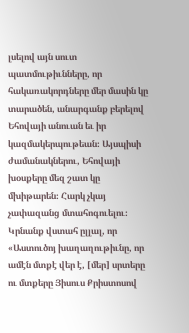լսելով այն սուտ պատմութիւնները, որ հակառակորդները մեր մասին կը տարածեն, անարգանք բերելով Եհովայի անուան եւ իր կազմակերպութեան։ Այսպիսի ժամանակներու, Եհովայի խօսքերը մեզ շատ կը մխիթարեն։ Հարկ չկայ չափազանց մտահոգուելու։ Կրնանք վստահ ըլլալ, որ «Աստուծոյ խաղաղութիւնը, որ ամէն մտքէ վեր է, [մեր] սրտերը ու մտքերը Յիսուս Քրիստոսով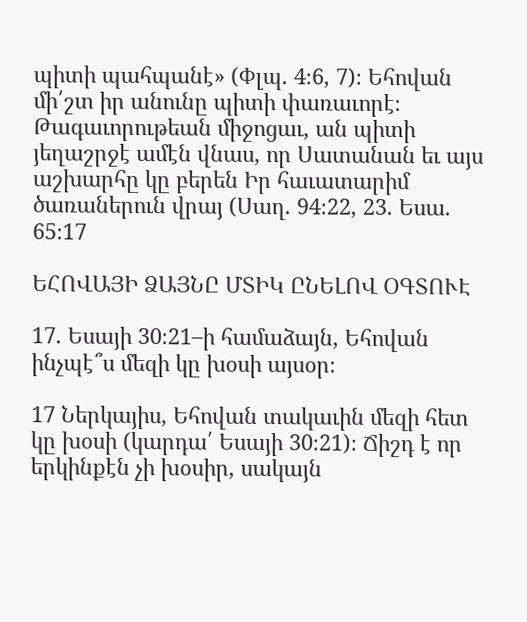պիտի պահպանէ» (Փլպ. 4։6, 7)։ Եհովան մի՛շտ իր անունը պիտի փառաւորէ։ Թագաւորութեան միջոցաւ, ան պիտի յեղաշրջէ ամէն վնաս, որ Սատանան եւ այս աշխարհը կը բերեն Իր հաւատարիմ ծառաներուն վրայ (Սաղ. 94։22, 23. Եսա. 65։17

ԵՀՈՎԱՅԻ ՁԱՅՆԸ ՄՏԻԿ ԸՆԵԼՈՎ ՕԳՏՈՒԷ

17. Եսայի 30։21–ի համաձայն, Եհովան ինչպէ՞ս մեզի կը խօսի այսօր։

17 Ներկայիս, Եհովան տակաւին մեզի հետ կը խօսի (կարդա՛ Եսայի 30։21)։ Ճիշդ է որ երկինքէն չի խօսիր, սակայն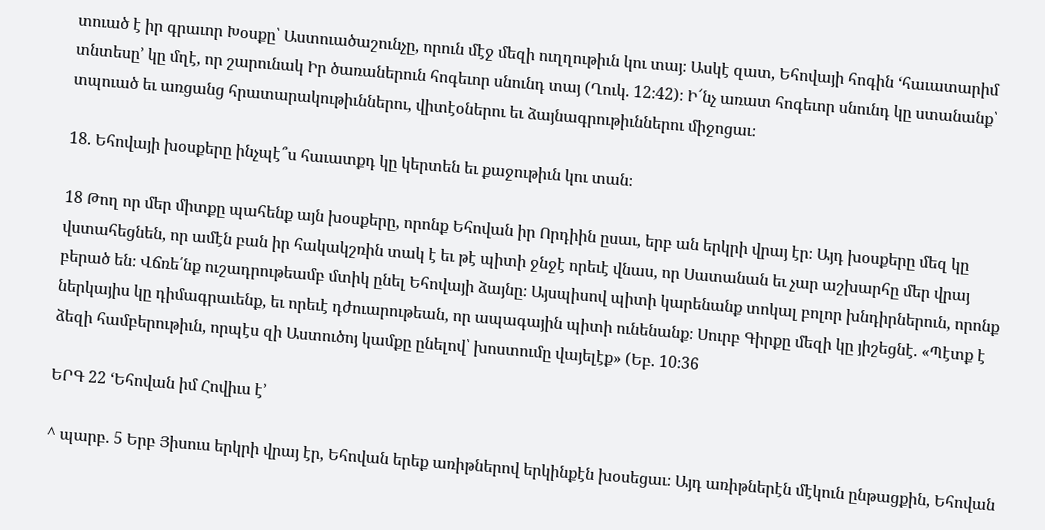տուած է իր գրաւոր Խօսքը՝ Աստուածաշունչը, որուն մէջ մեզի ուղղութիւն կու տայ։ Ասկէ զատ, Եհովայի հոգին ‘հաւատարիմ տնտեսը’ կը մղէ, որ շարունակ Իր ծառաներուն հոգեւոր սնունդ տայ (Ղուկ. 12։42)։ Ի՜նչ առատ հոգեւոր սնունդ կը ստանանք՝ տպուած եւ առցանց հրատարակութիւններու, վիտէօներու եւ ձայնագրութիւններու միջոցաւ։

18. Եհովայի խօսքերը ինչպէ՞ս հաւատքդ կը կերտեն եւ քաջութիւն կու տան։

18 Թող որ մեր միտքը պահենք այն խօսքերը, որոնք Եհովան իր Որդիին ըսաւ, երբ ան երկրի վրայ էր։ Այդ խօսքերը մեզ կը վստահեցնեն, որ ամէն բան իր հակակշռին տակ է եւ թէ պիտի ջնջէ որեւէ վնաս, որ Սատանան եւ չար աշխարհը մեր վրայ բերած են։ Վճռե՛նք ուշադրութեամբ մտիկ ընել Եհովայի ձայնը։ Այսպիսով պիտի կարենանք տոկալ բոլոր խնդիրներուն, որոնք ներկայիս կը դիմագրաւենք, եւ որեւէ դժուարութեան, որ ապագային պիտի ունենանք։ Սուրբ Գիրքը մեզի կը յիշեցնէ. «Պէտք է ձեզի համբերութիւն, որպէս զի Աստուծոյ կամքը ընելով՝ խոստումը վայելէք» (Եբ. 10։36

ԵՐԳ 22 ‘Եհովան իմ Հովիւս է’

^ պարբ. 5 Երբ Յիսուս երկրի վրայ էր, Եհովան երեք առիթներով երկինքէն խօսեցաւ։ Այդ առիթներէն մէկուն ընթացքին, Եհովան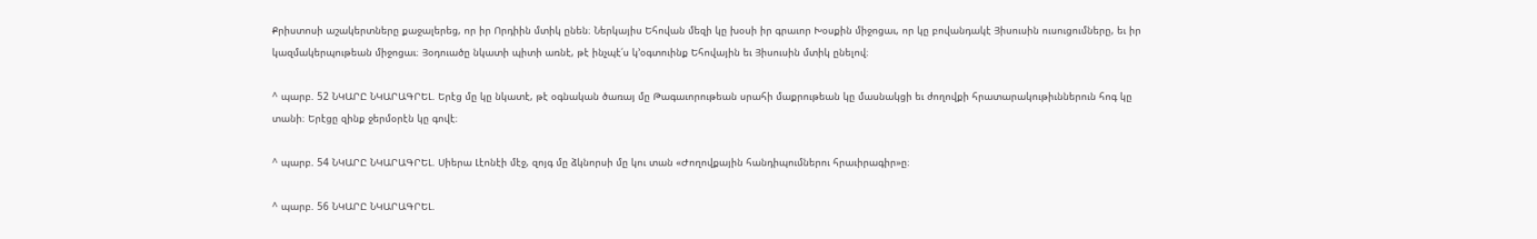Քրիստոսի աշակերտները քաջալերեց, որ իր Որդիին մտիկ ընեն։ Ներկայիս Եհովան մեզի կը խօսի իր գրաւոր Խօսքին միջոցաւ, որ կը բովանդակէ Յիսուսին ուսուցումները, եւ իր կազմակերպութեան միջոցաւ։ Յօդուածը նկատի պիտի առնէ, թէ ինչպէ՛ս կ’օգտուինք Եհովային եւ Յիսուսին մտիկ ընելով։

^ պարբ. 52 ՆԿԱՐԸ ՆԿԱՐԱԳՐԵԼ. Երէց մը կը նկատէ, թէ օգնական ծառայ մը Թագաւորութեան սրահի մաքրութեան կը մասնակցի եւ ժողովքի հրատարակութիւններուն հոգ կը տանի։ Երէցը զինք ջերմօրէն կը գովէ։

^ պարբ. 54 ՆԿԱՐԸ ՆԿԱՐԱԳՐԵԼ. Սիերա Լէոնէի մէջ, զոյգ մը ձկնորսի մը կու տան «Ժողովքային հանդիպումներու հրաւիրագիր»ը։

^ պարբ. 56 ՆԿԱՐԸ ՆԿԱՐԱԳՐԵԼ.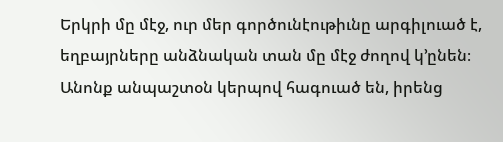Երկրի մը մէջ, ուր մեր գործունէութիւնը արգիլուած է, եղբայրները անձնական տան մը մէջ ժողով կ’ընեն։ Անոնք անպաշտօն կերպով հագուած են, իրենց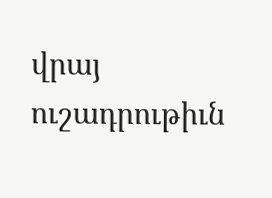վրայ ուշադրութիւն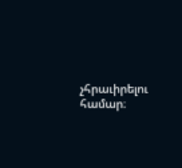չհրաւիրելու համար։